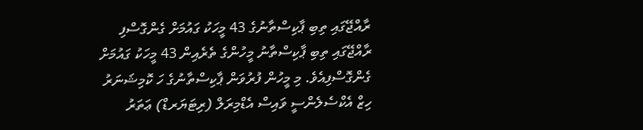ރާއްޖޭގައި ތިބި ޕާކިސްތާނުގެ 43 މީހަކު ގައުމަށް ގެންގޮސްފި
ރާއްޖޭގައި ތިބި ޕާކިސްތާނު މީހުންގެ ތެރެއިން 43 މީހަކު ގައުމަށް ގެންގޮސްފިއެވެ. މި މީހުން ފުރުވަން ޕާކިސްތާނުގެ ހަ ކޮމިޝަނަރު ހިޒް އެކްސެލެންސީ ވައިސް އެޑްމިރަލް (ރިޓަޔަރޑް) ޢަތަރު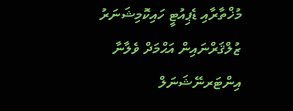މުޚްތާރާއި ޑެޕިއުޓީ ހައިކޮމިޝަނަރު ޒުލްޤަރްނައިން އަޙްމަދް ވެލާނާ އިންޓަރނޭޝަނަލް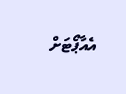އެއާޕޯޓަށް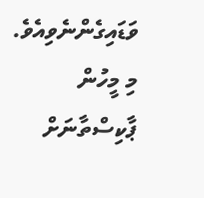ވަޑައިގެންނެވިއެވެ. މި މީހުން ޕާކިސްތާނަށް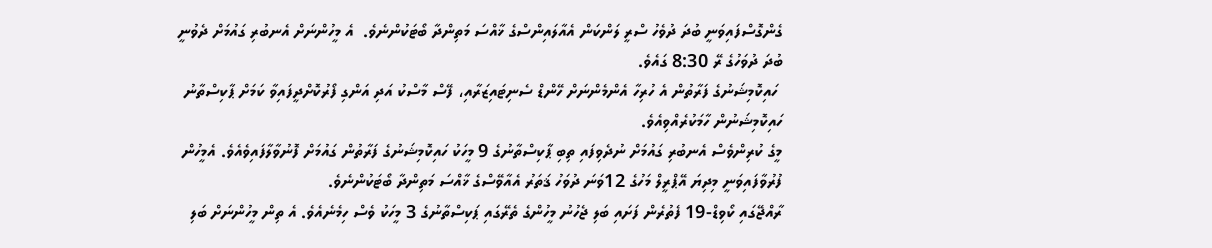ގެންގޮސްފައިވަނީ ބުދަ ދުވެހު ސްރީ ލަންކަން އެއާލައިންސްގެ ޚާއްސަ މަތިންދާ ބޯޓަކުންނެވެ.  އެ މީހުންނަށް އެނބުރި ގައުމަށް ދެވުނީ ބުދަ ދުވަހުގެ ރޭ 8:30 ގައެވެ.
 ހައިކޮމިޝަނުގެ ފަރާތުން އެ ހުރިހާ އެންމެންނަށް ހޭންޑް ސެނިޓައިޒަރާއި، ފޭސް މާސްކު އަދި އަންގި ފޯރުކޮށްދީފައިވާ ކަމަށް ޕާކިސްތާނު ހައިކޮމިޝަނުން ހާމަކުރެއްވިއެވެ.
މީގެ ކުރިންވެސް އެނބުރި ގައުމަށް ނުދެވިފައި ތިބި ޕާކިސްތާނުގެ 9 މީހަކު ހައިކޮމިޝަނުގެ ފަރާތުން ގައުމަށް ފޮނުވާލާފައިވެއެވެ. އެމީހުން ފުރުވާފައިވަނީ މިދިޔަ އޭޕްރީލް މަހުގެ 12ވަނަ ދުވަހު ޤަތަރު އެއާވޭސްގެ ޚާއްސަ މަތިންދާ ބޯޓަކުންނެވެ.
ރާއްޖޭގައި ކޯވިޑް-19 ފެތުރެން ފަށައި ބަލި ޖެހުނު މީހުންގެ ތެރޭގައި ޕަކިސްތާނުގެ 3 މީހަކު ވެސް ހިމެނެއެވެ. އެ ތިން މީހުންނަށް ބަލި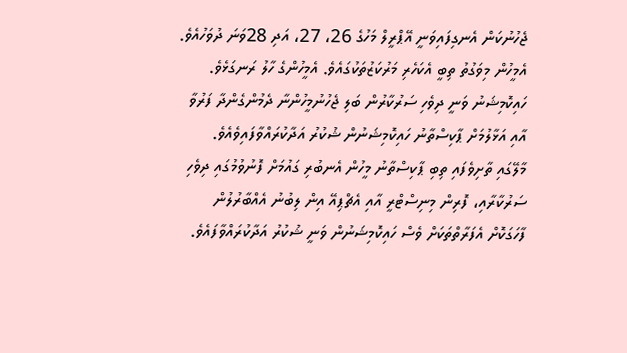ޖެހުނުކަން އެނގިފައިވަނީ އޭޕްރީލް މަހުގެ 26، 27، އަދި 28ވަނަ ދުވަހުއެވެ. އެމީހުން މިވަގުތު ތިބީ އެކަހެރި މަރުކަޒުތަކުގައެވެ. އެމީހުންގެ ހާލު ރަނގަޅެވެ. ހައިކޮމިޝަނު ވަނީ ދިވެހި ސަރުކާރުން ބަލި ޖެހުނުމީހުންނާ ދެމުންގެންދާ ފަރުވާ އާއި އަޅާލުމަށް ޕާކިސްތާނު ހައިކޮމިޝަނުން ޝުކުރު އަދާކުރައްވާފައިވެއެވެ.
މާލޭގައި ތާށިވެފައި ތިބި ޕާކިސްތާނު މީހުން އެނބުރި ގައުމަށް ފޮނުވުމުގައި ދިވެހި ސަރުކާރާއި، ފޮރިން މިނިސްޓްރީ އާއި އެޗްޕިއޭ އިން ލިބުނު އެއްބާރުލުން ފާހަގަކޮށް އެފަރާތްތަކަށް ވެސް ހައިކޮމިޝަނުން ވަނީ ޝުކުރު އަދާކުރައްވާފައެވެ.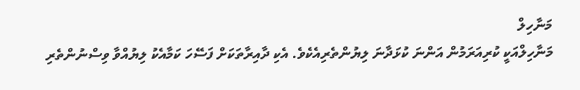މަނާހިލް
މަނާހިލްއަކީ ކުރިއަރަމުން އަންނަ ކުޅަދާނަ ލިޔުންތެރިއެކެވެ. އެކި ދާއިރާތަކަށް ފަސޭހަ ކަމާއެކު ލިޔުއްވާ ވިސްނުންތެރި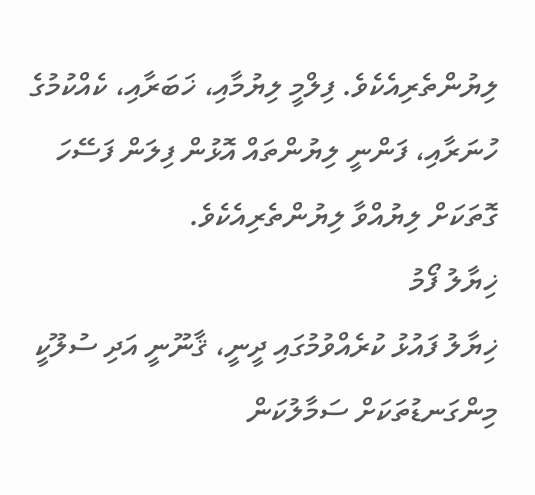ލިޔުންތެރިއެކެވެ. ފިލްމީ ލިޔުމާއި، ޚަބަރާއި، ކެއްކުމުގެ ހުނަރާއި، ފަންނީ ލިޔުންތައް އޮޅުން ފިލަން ފަސޭހަ ގޮތަކަށް ލިޔުއްވާ ލިޔުންތެރިއެކެވެ.
ޚިޔާލު ފޯމު
ޚިޔާލު ފައުޅު ކުރެއްވުމުގައި ދީނީ، ޤާނޫނީ އަދި ސުލޫކީ މިންގަނޑުތަކަށް ސަމާލުކަން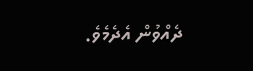ދެއްވުން އެދެމެވެ.